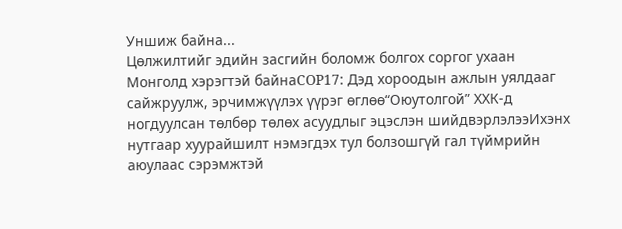Уншиж байна...
Цөлжилтийг эдийн засгийн боломж болгох соргог ухаан Монголд хэрэгтэй байнаCOP17: Дэд хороодын ажлын уялдааг сайжруулж, эрчимжүүлэх үүрэг өглөө“Оюутолгой” ХХК-д ногдуулсан төлбөр төлөх асуудлыг эцэслэн шийдвэрлэлээИхэнх нутгаар хуурайшилт нэмэгдэх тул болзошгүй гал түймрийн аюулаас сэрэмжтэй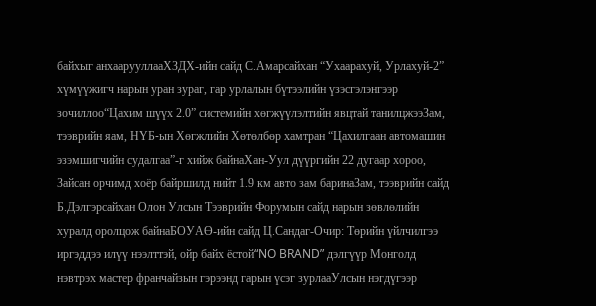байхыг анхаарууллааХЗДХ-ийн сайд С.Амарсайхан “Ухаарахуй, Урлахуй-2” хүмүүжигч нарын уран зураг, гар урлалын бүтээлийн үзэсгэлэнгээр зочиллоо“Цахим шүүх 2.0” системийн хөгжүүлэлтийн явцтай танилцжээЗам, тээврийн яам, НҮБ‑ын Хөгжлийн Хөтөлбөр хамтран “Цахилгаан автомашин эзэмшигчийн судалгаа”-г хийж байнаХан-Уул дүүргийн 22 дугаар хороо, Зайсан орчимд хоёр байршилд нийт 1.9 км авто зам баринаЗам, тээврийн сайд Б.Дэлгэрсайхан Олон Улсын Тээврийн Форумын сайд нарын зөвлөлийн хуралд оролцож байнаБОУАӨ-ийн сайд Ц.Сандаг-Очир: Төрийн үйлчилгээ иргэддээ илүү нээлттэй, ойр байх ёстой“NO BRAND” дэлгүүр Монголд нэвтрэх мастер франчайзын гэрээнд гарын үсэг зурлааУлсын нэгдүгээр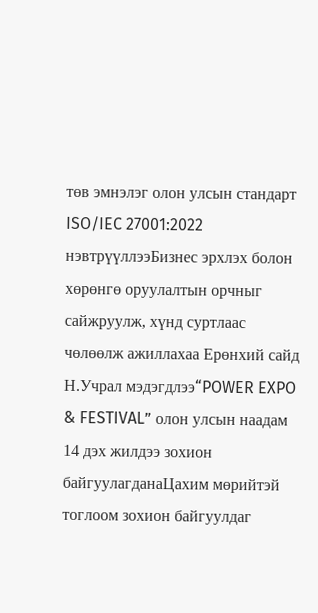төв эмнэлэг олон улсын стандарт ISO/IEC 27001:2022 нэвтрүүллээБизнес эрхлэх болон хөрөнгө оруулалтын орчныг сайжруулж, хүнд суртлаас чөлөөлж ажиллахаа Ерөнхий сайд Н.Учрал мэдэгдлээ“POWER EXPO & FESTIVAL” олон улсын наадам 14 дэх жилдээ зохион байгуулагданаЦахим мөрийтэй тоглоом зохион байгуулдаг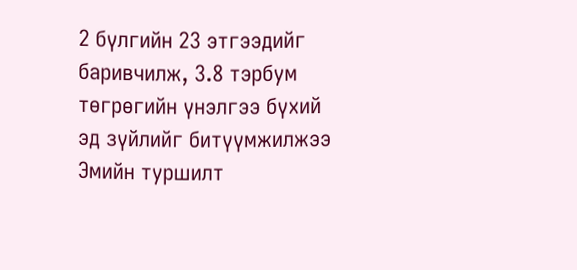2 бүлгийн 23 этгээдийг баривчилж, 3.8 тэрбум төгрөгийн үнэлгээ бүхий эд зүйлийг битүүмжилжээ
Эмийн туршилт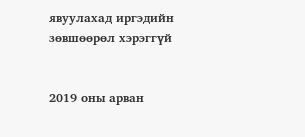явуулахад иргэдийн зөвшөөрөл хэрэггүй


2019 оны арван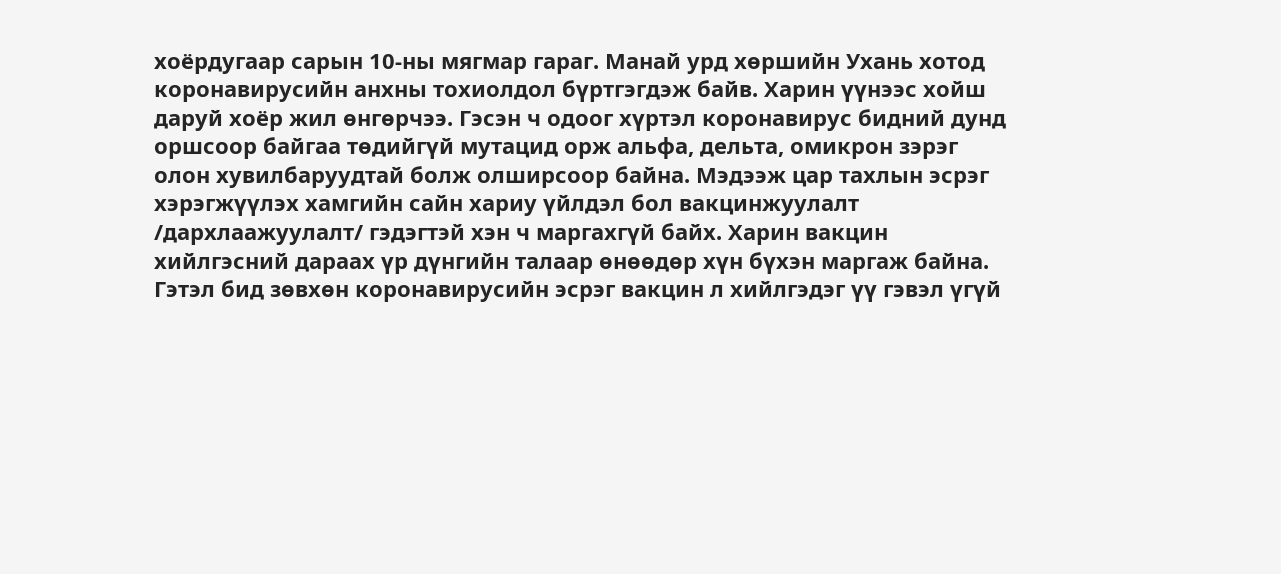хоёрдугаар сарын 10-ны мягмар гараг. Манай урд хөршийн Ухань хотод коронавирусийн анхны тохиолдол бүртгэгдэж байв. Харин үүнээс хойш даруй хоёр жил өнгөрчээ. Гэсэн ч одоог хүртэл коронавирус бидний дунд оршсоор байгаа төдийгүй мутацид орж альфа, дельта, омикрон зэрэг олон хувилбаруудтай болж олширсоор байна. Мэдээж цар тахлын эсрэг хэрэгжүүлэх хамгийн сайн хариу үйлдэл бол вакцинжуулалт /дархлаажуулалт/ гэдэгтэй хэн ч маргахгүй байх. Харин вакцин хийлгэсний дараах үр дүнгийн талаар өнөөдөр хүн бүхэн маргаж байна. Гэтэл бид зөвхөн коронавирусийн эсрэг вакцин л хийлгэдэг үү гэвэл үгүй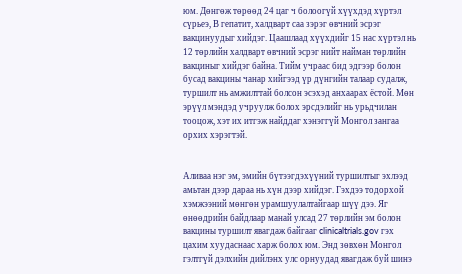юм. Дөнгөж төрөөд 24 цаг ч болоогүй хүүхдэд хүртэл сүрьеэ, В гепатит, халдварт саа зэрэг өвчний эсрэг вакцинуудыг хийдэг. Цаашлаад хүүхдийг 15 нас хүртэл нь 12 төрлийн халдварт өвчний эсрэг нийт найман төрлийн вакциныг хийдэг байна. Тийм учраас бид эдгээр болон бусад вакцины чанар хийгээд үр дүнгийн талаар судалж, туршилт нь амжилттай болсон эсэхэд анхаарах ёстой. Мөн эрүүл мэндэд учруулж болох эрсдэлийг нь урьдчилан тооцож, хэт их итгэж найддаг хэнэггүй Монгол зангаа орхих хэрэгтэй.


Аливаа нэг эм, эмийн бүтээгдэхүүний туршилтыг эхлээд амьтан дээр дараа нь хүн дээр хийдэг. Гэхдээ тодорхой хэмжээний мөнгөн урамшуулалтайгаар шүү дээ. Яг өнөөдрийн байдлаар манай улсад 27 төрлийн эм болон вакцины туршилт явагдаж байгааг clinicaltrials.gov гэх цахим хуудаснаас харж болох юм. Энд зөвхөн Монгол гэлтгүй дэлхийн дийлэнх улс орнуудад явагдаж буй шинэ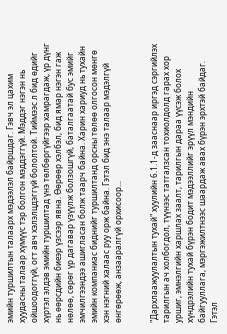эмийн туршилтын талаарх мэдээлэл байршдаг. Гэвч эл цахим хуудасны талаар хүмүүс тэр болгон мэддэггүй. Мэддэг нэгэн нь ойшоодоггүй, огт авч хэлэлцдэггүй бололтой. Тиймээс л бид өдийг хүртэл элдэв эмийн туршилтад үнэ төлбөргүйгээр хамрагдаж, үр дүнг нь өөрсдийн биеэр үзсээр явна. Өөрөөр хэлбэл, бид ямар нэгэн гаж нөлөө, сөрөг үр дагавар үзүүлж болзошгүй, баталгаатай бус эмийг эмчилгээндээ ашигласан болж таарч байна. Харин хариуд нь тухайн эмийн компаниас биднийг туршилтанд орсны төлөө олгосон мөнгө хэн нэгний халаас руу орж байна. Гэтэл бид энэ талаар мэдэлгүй өнгөрөөж, анзааралгүй орхисоор...


"Дархлаажуулалтын тухай" хуулийн 6.1.1-д зааснаар иргэд сэргийлэх тарилгын ач холбогдол, түүнээс татгалзсан тохиолдолд гарах хор уршиг, эмнэлгийн харшлах заалт, тарилгын дараа үүсэж болох хүндрэлийн тухай бүрэн бодит мэдээллийг эрүүл мэндийн байгууллага, мэргэжилтнээс шаардаж авах бүрэн эрхтэй байдаг. Гэтэл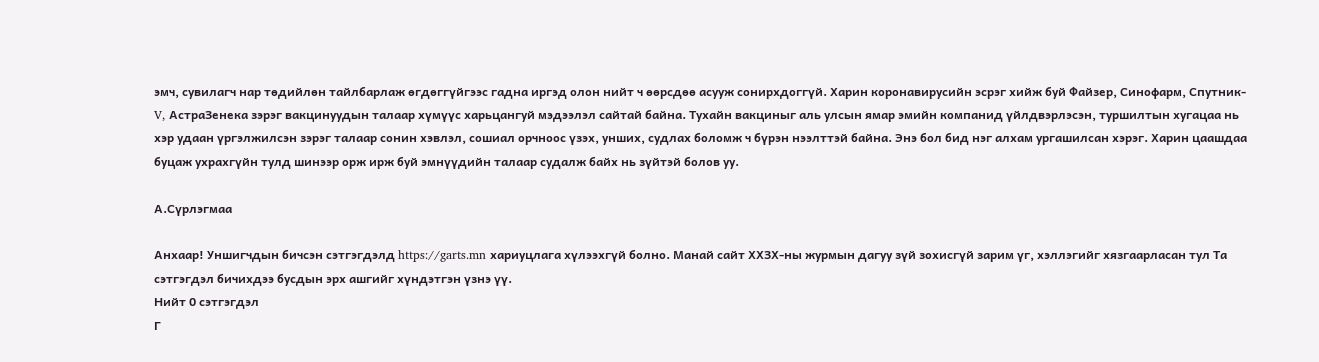эмч, сувилагч нар төдийлөн тайлбарлаж өгдөггүйгээс гадна иргэд олон нийт ч өөрсдөө асууж сонирхдоггүй. Харин коронавирусийн эсрэг хийж буй Файзер, Синофарм, Спутник- V, АстраЗенека зэрэг вакцинуудын талаар хүмүүс харьцангуй мэдээлэл сайтай байна. Тухайн вакциныг аль улсын ямар эмийн компанид үйлдвэрлэсэн, туршилтын хугацаа нь хэр удаан үргэлжилсэн зэрэг талаар сонин хэвлэл, сошиал орчноос үзэх, унших, судлах боломж ч бүрэн нээлттэй байна. Энэ бол бид нэг алхам ургашилсан хэрэг. Харин цаашдаа буцаж ухрахгүйн тулд шинээр орж ирж буй эмнүүдийн талаар судалж байх нь зүйтэй болов уу.

А.Сүрлэгмаа

Анхаар! Уншигчдын бичсэн сэтгэгдэлд https://garts.mn хариуцлага хүлээхгүй болно. Манай сайт ХХЗХ-ны журмын дагуу зүй зохисгүй зарим үг, хэллэгийг хязгаарласан тул Та сэтгэгдэл бичихдээ бусдын эрх ашгийг хүндэтгэн үзнэ үү.
Нийт 0 сэтгэгдэл
Г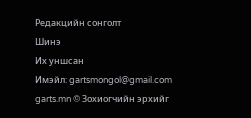Редакцийн сонголт
Шинэ
Их уншсан
Имэйл: gartsmongol@gmail.com
garts.mn © Зохиогчийн эрхийг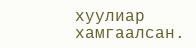хуулиар хамгаалсан.